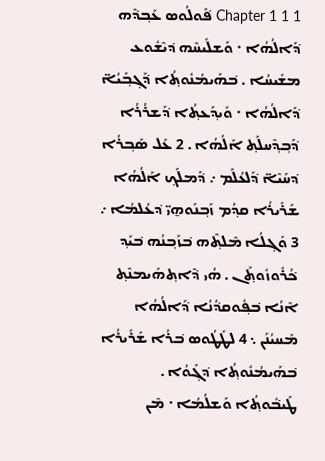1 Chapter 1 1 ܦ݁ܰܘܠܳܘܣ ܥܰܒ݂ܕ݁ܶܗ ܕ݁ܰܐܠܳܗܳܐ ܁ ܘܰܫܠܺܝܚܶܗ ܕ݁ܝܶܫܽܘܥ ܡܫܺܝܚܳܐ . ܒ݁ܗܰܝܡܳܢܽܘܬ݂ܳܐ ܕ݁ܰܓ݂ܒ݂ܰܝܳܐ̈ ܕ݁ܰܐܠܳܗܳܐ ܁ ܘܺܝܕ݂ܰܥܬ݂ܳܐ ܕ݁ܰܫܪܳܪܳܐ ܕ݁ܰܒ݂ܕ݂ܶܚܠܰܬ݂ ܐܰܠܳܗܳܐ . 2 ܥܰܠ ܣܰܒ݂ܪܳܐ ܕ݁ܚܰܝܶܐ̈ ܕ݁ܰܠܥܳܠܰܡ ܇ ܕ݁ܰܡܠܰܟ݂ ܐܰܠܳܗܳܐ ܫܰܪܺܝܪܳܐ ܩܕ݂ܳܡ ܙܰܒ݂ܢܰܘܗ̱ܝ̈ ܕ݁ܥܳܠܡܳܐ ܇ 3 ܘܰܓ݂ܠܳܐ ܡܶܠܬ݂ܶܗ ܒ݁ܙܰܒ݂ܢܳܗ ܒ݁ܝܰܕ݂ ܟ݁ܳܪܽܘܙܽܘܬ݂ܰܢ . ܗܳܝ ܕ݁ܶܐܬ݂ܗܰܝܡܢܶܬ݂ ܐܶܢܳܐ ܒ݁ܦ݂ܽܘܩܕ݁ܳܢܳܐ ܕ݁ܰܐܠܳܗܳܐ ܡܰܚܝܳܢܰܢ ܆ 4 ܠܛܺܛܳܘܣ ܒ݁ܪܳܐ ܫܰܪܺܝܪܳܐ ܒ݁ܗܰܝܡܳܢܽܘܬ݂ܳܐ ܕ݁ܓ݂ܰܘܳܐ . ܛܰܝܒ݁ܽܘܬ݂ܳܐ ܘܰܫܠܳܡܳܐ ܁ ܡܶܢ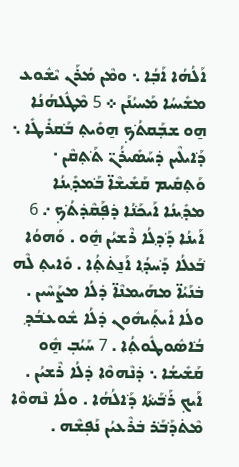ܐܰܠܳܗܳܐ ܐܰܒ݂ܳܐ ܆ ܘܡܶܢ ܡܳܪܰܢ ܝܶܫܽܘܥ ܡܫܺܝܚܳܐ ܡܰܚܝܳܢܰܢ ܀ 5 ܡܶܛܽܠܗܳܢܳܐ ܗ̱ܘ ܫܒ݂ܰܩܬ݁ܳܟ݂ ܗ̱ܘܺܝܬ݂ ܒ݁ܰܩܪܺܛܺܐ ܆ ܕ݁ܰܐܝܠܶܝܢ ܕ݁ܚܰܣܺܝܪܳܢ̈ ܬ݁ܰܬ݂ܩܶܢ ܁ ܘܰܬ݂ܩܺܝܡ ܩܰܫܺܝܫܶܐ̈ ܒ݁ܰܡܕ݂ܺܝܢܳܐ ܡܕ݂ܺܝܢܳܐ ܐܰܝܟ݁ܰܢܳܐ ܕ݁ܦ݂ܰܩܶܕ݁ܬ݁ܳܟ݂ ܇ 6 ܐܰܝܢܳܐ ܕ݁ܰܕ݂ܠܳܐ ܪܶܫܝܳܢ ܗ̱ܽܘ . ܘܰܗܘܳܐ ܒ݁ܰܥܠܳܐ ܕ݁ܰܚܕ݂ܳܐ ܐܰܢ̱ܬ݁ܬ݂ܳܐ . ܘܺܐܝܬ݂ ܠܶܗ ܒ݁ܢܰܝܳܐ̈ ܡܗܰܝܡܢܶܐ̈ ܕ݁ܠܳܐ ܡܨܰܚܶܝܢ . ܘܠܳܐ ܐܺܝܬ݂ܰܝܗܽܘܢ ܕ݁ܠܳܐ ܫܽܘܥܒ݁ܳܕ݂ ܒ݁ܳܐܣܽܘܛܽܘܬ݂ܳܐ . 7 ܚܰܝܳܒ݂ ܗ̱ܽܘ ܩܰܫܺܝܫܳܐ ܆ ܕ݁ܢܶܗܘܶܐ ܕ݁ܠܳܐ ܪܶܫܝܳܢ . ܐܰܝܟ݂ ܪܰܒ݁ܰܝܬ݁ܳܐ ܕ݁ܰܐܠܳܗܳܐ . ܘܠܳܐ ܢܶܗܘܶܐ ܡܶܬ݁ܕ݁ܰܒ݁ܰܪ ܒ݁ܪܶܥܝܳܢ ܢܰܦ݂ܫܶܗ .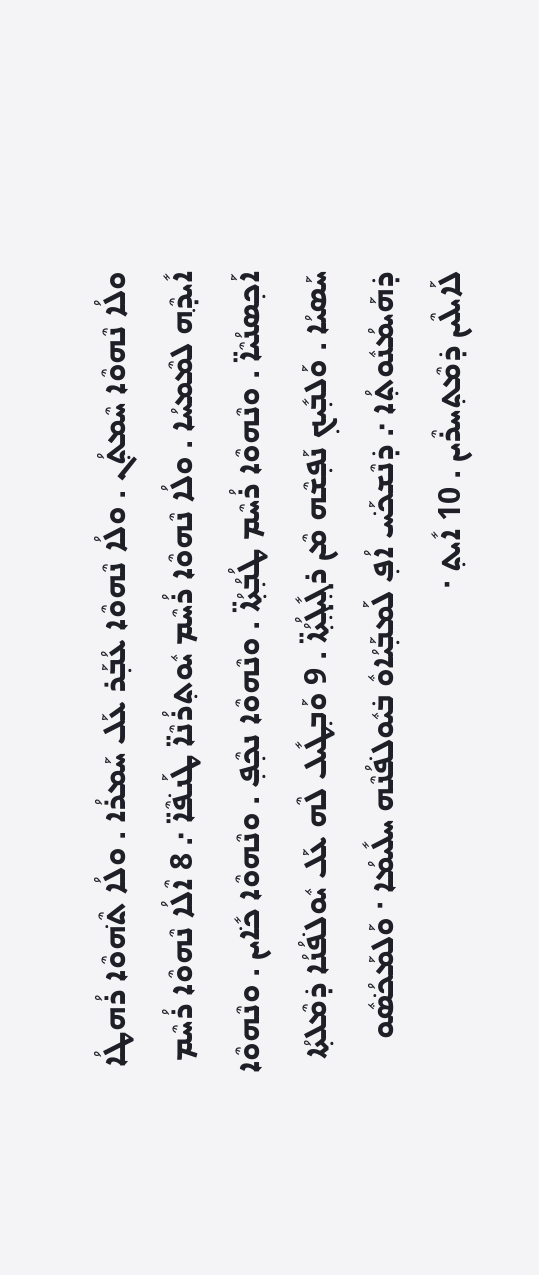ܘܠܳܐ ܢܶܗܘܶܐ ܚܶܡܬ݂ܳܢ . ܘܠܳܐ ܢܶܗܘܶܐ ܥܳܒ݂ܰܪ ܥܰܠ ܚܰܡܪܳܐ . ܘܠܳܐ ܬ݁ܶܗܘܶܐ ܪܳܗܛܳܐ ܐܺܝܕ݂ܶܗ ܠܡܶܡܚܳܐ . ܘܠܳܐ ܢܶܗܘܶܐ ܪܳܚܶܡ ܝܽܘܬ݂ܪܳܢܶܐ̈ ܛܰܢܦ݁ܶܐ̈ ܇ 8 ܐܶܠܳܐ ܢܶܗܘܶܐ ܪܳܚܶܡ ܐܰܟ݂ܣܢܳܝܶܐ̈ . ܘܢܶܗܘܶܐ ܪܳܚܶܡ ܛܳܒ݂ܳܬ݂ܳܐ̈ . ܘܢܶܗܘܶܐ ܢܟ݂ܶܦ݂ . ܘܢܶܗܘܶܐ ܟ݁ܺܐܝܢ . ܘܢܶܗܘܶܐ ܚܰܣܝܳܐ . ܘܰܠܒ݂ܺܝܟ݂ ܢܰܦ݂ܫܶܗ ܡܶܢ ܪܓ݂ܺܝܓ݂ܳܬ݂ܳܐ̈ . 9 ܘܰܒ݂ܛܺܝܠ ܠܶܗ ܥܰܠ ܝܽܘܠܦ݁ܳܢܳܐ ܕ݁ܡܶܠܬ݂ܳܐ ܕ݁ܗܰܝܡܳܢܽܘܬ݂ܳܐ ܇ ܕ݁ܢܶܫܟ݁ܰܚ ܐܳܦ݂ ܠܰܡܒ݂ܰܝܳܐܘܽ ܒ݁ܝܽܘܠܦ݁ܳܢܶܗ ܚܠܺܝܡܳܐ ܁ ܘܰܠܡܰܟ݁ܳܣܽܘ ܠܰܐܝܠܶܝܢ ܕ݁ܡܶܬ݂ܚܪܶܝܢ . 10 ܐܺܝܬ݂ ܁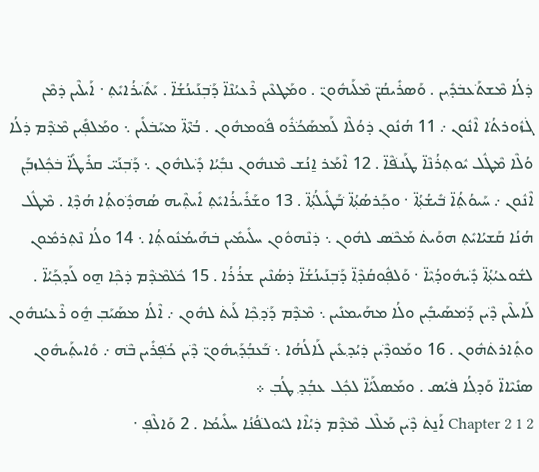ܕ݁ܠܳܐ ܡܶܫܬ݁ܰܥܒ݁ܕ݂ܺܝܢ . ܘܰܣܪܺܝܩܳܢ̈ ܡܶܠܰܝܗܽܘܢ̈ . ܘܡܰܛܥܶܝܢ ܪܶܥܝܳܢܶܐ̈ ܕ݁ܰܒ݂ܢܰܝܢܳܫܳܐ̈ . ܝܰܬ݁ܺܝܪܳܐܝܺܬ݂ ܁ ܐܰܝܠܶܝܢ ܕ݁ܡܶܢ ܓ݁ܙܽܘܪܬ݁ܳܐ ܐܶܢܽܘܢ ܇ 11 ܗܳܢܽܘܢ ܕ݁ܘܳܠܶܐ ܠܰܡܣܰܟ݁ܳܪܽܘ ܦ݁ܽܘܡܗܽܘܢ . ܒ݁ܳܬ݁ܶܐ̈ ܡܚܰܒ݁ܠܺܝܢ ܆ ܘܡܰܠܦ݂ܺܝܢ ܡܶܕ݁ܶܡ ܕ݁ܠܳܐ ܘܳܠܶܐ ܡܶܛܽܠ ܝܽܘܬ݂ܪܳܢܶܐ̈ ܛܰܢܦ݁ܶܐ̈ . 12 ܐܶܡܰܪ ܐ̱ܢܳܫ ܡܶܢܗܽܘܢ ܢܒ݂ܺܝܳܐ ܕ݁ܺܝܠܗܽܘܢ ܆ ܕ݁ܰܒ݂ܢܰܝ̈ ܩܪܺܛܺܐ̈ ܒ݁ܟ݂ܽܠܙܒ݂ܰܢ ܐܶܢܽܘܢ ܇ ܚܰܝܘܳܬ݂ܳܐ̈ ܒ݁ܺܝܫܳܬ݂ܳܐ̈ ܁ ܘܟ݂ܰܪܣܳܬ݂ܳܐ̈ ܒ݁ܰܛܺܝܠܳܬ݂ܳܐ̈ . 13 ܘܫܰܪܺܝܪܳܐܝܺܬ݂ ܐܺܝܬ݂ܶܝܗ ܣܳܗܕ݁ܽܘܬ݂ܳܐ ܗܳܕ݂ܶܐ . ܡܶܛܽܠ ܗܳܢܳܐ ܩܰܫܝܳܐܝܺܬ݂ ܗܘܰܝܬ݁ ܡܰܟ݁ܶܣ ܠܗܽܘܢ ܆ ܕ݁ܢܶܗܘܽܘܢ ܚܠܺܝܡܺܝܢ ܒ݁ܗܰܝܡܳܢܽܘܬ݂ܳܐ ܆ 14 ܘܠܳܐ ܢܶܬ݂ܪܡܽܘܢ ܠܫܽܘܥܝܳܬ݂ܳܐ̈ ܕ݁ܺܝܗܽܘܕ݂ܳܝܶܐ̈ ܁ ܘܰܠܦ݂ܽܘܩܳܕ݂ܶܐ̈ ܕ݁ܰܒ݂ܢܰܝܢܳܫܳܐ̈ ܕ݁ܣܳܢܶܝܢ ܫܪܳܪܳܐ . 15 ܟ݁ܽܠܡܶܕ݁ܶܡ ܕ݁ܟ݂ܶܐ ܗ̱ܘ ܠܰܕ݂ܟ݂ܰܝܳܐ̈ . ܠܰܐܝܠܶܝܢ ܕ݁ܶܝܢ ܕ݁ܰܡܣܰܝܒ݂ܺܝܢ ܘܠܳܐ ܡܗܰܝܡܢܺܝܢ ܆ ܡܶܕ݁ܶܡ ܕ݁ܰܕ݂ܟ݂ܶܐ ܠܰܝܬ݁ ܠܗܽܘܢ ܇ ܐܶܠܳܐ ܡܣܰܝܰܒ݂ ܗ̱ܽܘ ܪܶܥܝܳܢܗܽܘܢ ܘܬ݂ܺܐܪܬ݁ܗܽܘܢ . 16 ܘܡܰܘܕ݁ܶܝܢ ܕ݁ܝܳܕ݂ܥܺܝܢ ܠܰܐܠܳܗܳܐ ܆ ܒ݁ܰܥܒ݂ܳܕ݂ܰܝܗܽܘܢ̈ ܕ݁ܶܝܢ ܟ݁ܳܦ݂ܪܺܝܢ ܒ݁ܶܗ ܇ ܘܺܐܝܬ݂ܰܝܗܽܘܢ ܣܢܺܝܶܐܐ̈ ܘܰܕ݂ܠܳܐ ܦ݁ܝܳܣ . ܘܡܰܣܠܰܝܳܐ̈ ܠܟ݂ܽܠ ܥܒ݂ܳܕ݂ ܛܳܒ݂ ܀
2 Chapter 2 1 ܐܰܢ̱ܬ݁ ܕ݁ܶܝܢ ܡܰܠܶܠ ܡܶܕ݁ܶܡ ܕ݁ܝܳܐܶܐ ܠܝܽܘܠܦ݁ܳܢܳܐ ܚܠܺܝܡܳܐ . 2 ܘܰܐܠܶܦ݂ ܁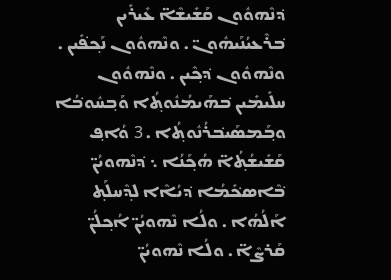ܕ݁ܢܶܗܘܽܘܢ ܩܰܫܺܝܫܶܐ̈ ܥܺܝܪܺܝܢ ܒ݁ܪܶܥܝܳܢܰܝܗܽܘܢ̈ . ܘܢܶܗܘܽܘܢ ܢܰܟ݂ܦ݁ܺܝܢ . ܘܢܶܗܘܽܘܢ ܕ݁ܟ݂ܶܝܢ . ܘܢܶܗܘܽܘܢ ܚܠܺܝܡܺܝܢ ܒ݁ܗܰܝܡܳܢܽܘܬ݂ܳܐ ܘܰܒ݂ܚܽܘܒ݁ܳܐ ܘܒ݂ܰܡܣܰܝܒ݁ܪܳܢܽܘܬ݂ܳܐ . 3 ܘܳܐܦ݂ ܩܰܫܺܝܫܳܬ݂ܳܐ̈ ܗܳܟ݂ܰܢܳܐ ܆ ܕ݁ܢܶܗܘܝܳܢ̈ ܒ݁ܶܐܣܟ݁ܺܡܳܐ ܕ݁ܝܳܐܶܐ ܠܕ݂ܶܚܠܰܬ݂ ܐܰܠܳܗܳܐ . ܘܠܳܐ ܢܶܗܘܝܳܢ̈ ܐܳܟ݂ܠܳܢ̈ ܩܰܪܨܶܐ̈ . ܘܠܳܐ ܢܶܗܘܝܳܢ̈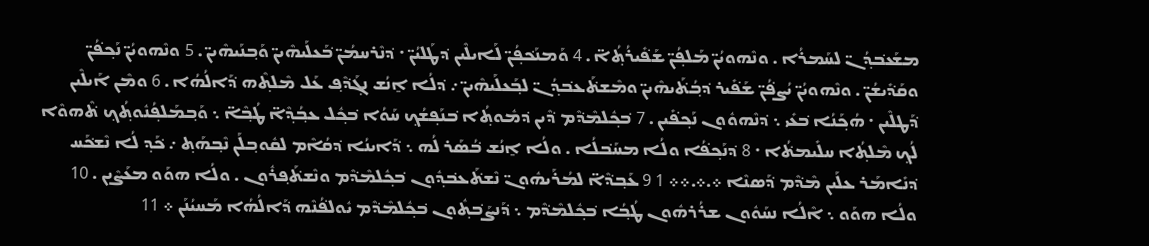ܡܫܰܥܒ݁ܕ݂ܳܢ̈ ܠܚܰܡܪܳܐ . ܘܢܶܗܘܝܳܢ̈ ܡܰܠܦ݂ܳܢ̈ ܫܰܦ݁ܺܝܪܳܬ݂ܳܐ̈ . 4 ܘܰܡܢܰܟ݁ܦ݂ܳܢ̈ ܠܰܐܝܠܶܝܢ ܕ݁ܛܰܠܝܳܢ̈ ܁ ܕ݁ܢܶܪܚܡܳܢ̈ ܒ݁ܰܥܠܰܝܗܶܝܢ̈ ܘܰܒ݂ܢܰܝܗܶܝܢ̈ . 5 ܘܢܶܗܘܝܳܢ̈ ܢܰܟ݂ܦ݁ܳܢ̈ ܘܩܰܕ݁ܺܝܫܳܢ̈ . ܘܢܶܗܘܝܳܢ̈ ܝܳܨܦ݁ܳܢ̈ ܫܰܦ݁ܺܝܪ ܕ݁ܒ݂ܳܬ݁ܰܝܗܶܝܢ̈ ܘܡܶܫܬ݁ܰܥܒ݁ܕ݂ܳܢ̈ ܠܒ݂ܰܥܠܰܝܗܶܝܢ̈ ܇ ܕ݁ܠܳܐ ܐ̱ܢܳܫ ܢܓ݂ܰܕ݁ܶܦ݂ ܥܰܠ ܡܶܠܬ݂ܶܗ ܕ݁ܰܐܠܳܗܳܐ . 6 ܘܡܶܢ ܐܰܝܠܶܝܢ ܕ݁ܰܛܠܶܝܢ ܁ ܗܳܟ݂ܰܢܳܐ ܒ݁ܥܺܝ ܆ ܕ݁ܢܶܗܘܽܘܢ ܢܰܟ݂ܦ݁ܺܝܢ . 7 ܒ݁ܟ݂ܽܠܡܶܕ݁ܶܡ ܕ݁ܶܝܢ ܕ݁ܡܽܘܬ݂ܳܐ ܒ݁ܢܰܦ݂ܫܳܟ݂ ܚܰܘܳܐ ܒ݁ܟ݂ܽܠ ܥܒ݂ܳܕ݂ܶܐ̈ ܛܳܒ݂ܶܐ̈ ܆ ܘܰܒ݂ܡܰܠܦ݂ܳܢܽܘܬ݂ܳܟ݂ ܬ݁ܶܗܘܶܐ ܠܳܟ݂ ܡܶܠܬ݂ܳܐ ܚܠܺܝܡܬ݁ܳܐ ܁ 8 ܕ݁ܢܰܟ݂ܦ݁ܳܐ ܘܠܳܐ ܡܚܰܒ݁ܠܳܐ . ܘܠܳܐ ܐ̱ܢܳܫ ܒ݁ܳܣܰܪ ܠܳܗ ܆ ܕ݁ܰܐܝܢܳܐ ܕ݁ܩܳܐܶܡ ܠܩܽܘܒ݂ܠܰܢ ܢܶܒ݂ܗܰܬ݂ ܇ ܟ݁ܰܕ݂ ܠܳܐ ܢܶܫܟ݁ܰܚ ܕ݁ܢܺܐܡܰܪ ܥܠܰܝܢ ܡܶܕ݁ܶܡ ܕ݁ܰܣܢܶܐ ܀.܀.܀܀ 1 9 ܥܰܒ݂ܕ݁ܶܐ̈ ܠܡܳܪܰܝܗܽܘܢ̈ ܢܶܫܬ݁ܰܥܒ݁ܕ݂ܽܘܢ ܒ݁ܟ݂ܽܠܡܶܕ݁ܶܡ ܘܢܶܫܬ݁ܰܦ݂ܪܽܘܢ . ܘܠܳܐ ܗܘܰܘ ܡܥܰܨܶܝܢ . 10 ܘܠܳܐ ܗܘܰܘ ܆ ܐܶܠܳܐ ܢܚܰܘܽܘܢ ܫܪܳܪܗܽܘܢ ܛܳܒ݂ܳܐ ܒ݁ܟ݂ܽܠܡܶܕ݁ܶܡ ܆ ܕ݁ܰܢܨܰܒ݁ܬ݂ܽܘܢ ܒ݁ܟ݂ܽܠܡܶܕ݁ܶܡ ܝܽܘܠܦ݁ܳܢܶܗ ܕ݁ܰܐܠܳܗܳܐ ܡܰܚܝܳܢܰܢ ܀ 11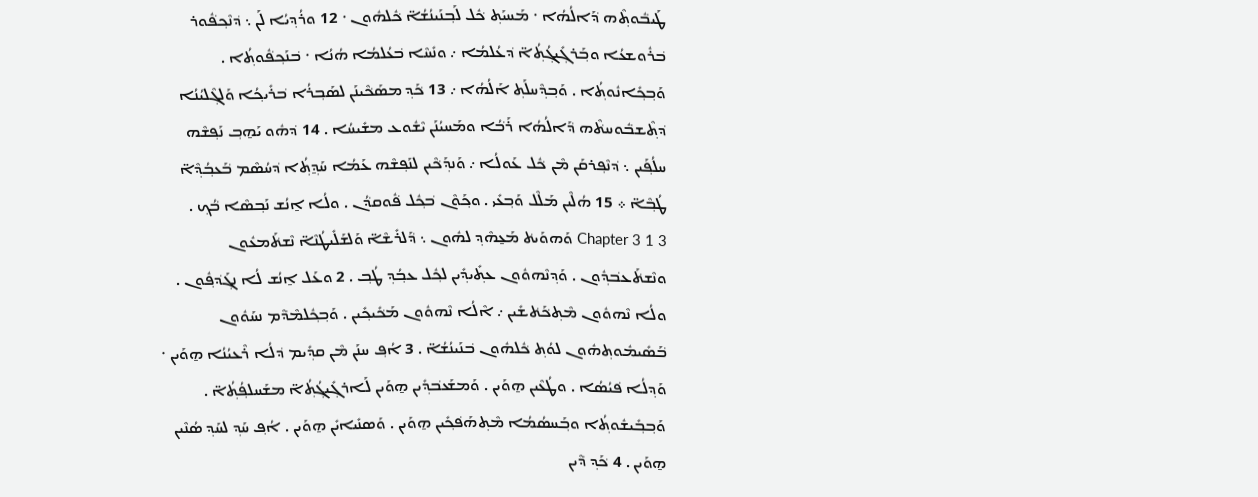ܛܰܝܒ݁ܽܘܬ݂ܶܗ ܕ݁ܰܐܠܳܗܳܐ ܁ ܡܰܚܝܰܬ݂ ܟ݁ܽܠ ܠܰܒ݂ܢܰܝܢܳܫܳܐ̈ ܟ݁ܽܠܗܽܘܢ ܁ 12 ܘܪܳܕ݂ܝܳܐ ܠܰܢ ܆ ܕ݁ܢܶܟ݂ܦ݁ܽܘܪ ܒ݁ܪܽܘܫܥܳܐ ܘܒ݂ܰܪܓ݂ܺܝܓ݂ܳܬ݂ܳܐ̈ ܕ݁ܥܳܠܡܳܐ ܇ ܘܢܺܚܶܐ ܒ݁ܥܳܠܡܳܐ ܗܳܢܳܐ ܁ ܒ݁ܢܰܟ݂ܦ݁ܽܘܬ݂ܳܐ . ܘܰܒ݂ܟ݂ܺܐܢܽܘܬ݂ܳܐ . ܘܰܒ݂ܕ݂ܶܚܠܰܬ݂ ܐܰܠܳܗܳܐ ܇ 13 ܟ݁ܰܕ݂ ܡܣܰܟ݁ܶܝܢܰܢ ܠܣܰܒ݂ܪܳܐ ܒ݁ܪܺܝܟ݂ܳܐ ܘܰܠܓ݂ܶܠܝܳܢܳܐ ܕ݁ܬ݂ܶܫܒ݁ܽܘܚܬ݁ܶܗ ܕ݁ܰܐܠܳܗܳܐ ܪܰܒ݁ܳܐ ܘܡܰܚܝܳܢܰܢ ܝܶܫܽܘܥ ܡܫܺܝܚܳܐ . 14 ܕ݁ܗܽܘ ܝܰܗ̱ܒ݂ ܢܰܦ݂ܫܶܗ ܚܠܳܦ݂ܰܝܢ ܆ ܕ݁ܢܶܦ݂ܪܩܰܢ ܡܶܢ ܟ݁ܽܠ ܥܰܘܠܳܐ ܇ ܘܰܢܕ݂ܰܟ݁ܶܝܢ ܠܢܰܦ݂ܫܶܗ ܥܰܡܳܐ ܚܰܕ݂̱ܬ݂ܳܐ ܕ݁ܚܳܣܶܡ ܒ݁ܰܥܒ݂ܳܕ݂ܶܐ̈ ܛܳܒ݂ܶܐ̈ ܀ 15 ܗܳܠܶܝܢ ܡܰܠܶܠ ܘܰܒ݂ܥܺܝ . ܘܟ݂ܰܘܶܢ ܒ݁ܟ݂ܽܠ ܦ݁ܽܘܩܕ݁ܳܢ . ܘܠܳܐ ܐ̱ܢܳܫ ܢܰܒ݂ܣܶܐ ܒ݁ܳܟ݂ .
3 Chapter 3 1 ܘܰܗܘܰܝܬ݁ ܡܰܥ̱ܗܶܕ݂ ܠܗܽܘܢ ܆ ܕ݁ܰܠܪܺܫܶܐ̈ ܘܰܠܫܰܠܺܝܛܳܢܶܐ̈ ܢܶܫܬ݁ܰܡܥܽܘܢ ܘܢܶܫܬ݁ܰܥܒ݁ܕ݂ܽܘܢ . ܘܰܕ݂ܢܶܗܘܽܘܢ ܥܬ݂ܺܝܕ݂ܺܝܢ ܠܟ݂ܽܠ ܥܒ݂ܳܕ݂ ܛܳܒ݂ . 2 ܘܥܰܠ ܐ̱ܢܳܫ ܠܳܐ ܢܓ݂ܰܕ݁ܦ݂ܽܘܢ . ܘܠܳܐ ܢܶܗܘܽܘܢ ܡܶܬ݂ܟ݁ܰܬ݁ܫܺܝܢ ܇ ܐܶܠܳܐ ܢܶܗܘܽܘܢ ܡܰܟ݁ܺܝܟ݂ܺܝܢ . ܘܰܒ݂ܟ݂ܽܠܡܶܕ݁ܶܡ ܢܚܰܘܽܘܢ ܒ݁ܰܣܺܝܡܽܘܬ݂ܗܽܘܢ ܠܘܳܬ݂ ܟ݁ܽܠܗܽܘܢ ܒ݁ܢܰܝܢܳܫܳܐ̈ . 3 ܐܳܦ݂ ܚܢܰܢ ܡܶܢ ܩܕ݂ܺܝܡ ܕ݁ܠܳܐ ܪܶܥܝܳܢܳܐ ܗ̱ܘܰܝܢ ܁ ܘܰܕ݂ܠܳܐ ܦ݁ܝܳܣܳܐ . ܘܛܳܥܶܝܢ ܗ̱ܘܰܝܢ . ܘܰܡܫܰܥܒ݁ܕ݂ܺܝܢ ܗ̱ܘܰܝܢ ܠܰܐܪܓ݂ܺܝܓ݂ܳܬ݂ܳܐ̈ ܡܫܰܚܠܦ݂ܳܬ݂ܳܐ̈ . ܘܰܒ݂ܒ݂ܺܝܫܽܘܬ݂ܳܐ ܘܒ݂ܰܚܣܳܡܳܐ ܡܶܬ݂ܗܰܦ݁ܟ݂ܺܝܢ ܗ̱ܘܰܝܢ . ܘܰܣܢܺܝܐܝܺܢ ܗ̱ܘܰܝܢ . ܐܳܦ݂ ܚܰܕ݂ ܠܚܰܕ݂ ܣܳܢܶܝܢ ܗ̱ܘܰܝܢ . 4 ܟ݁ܰܕ݂ ܕ݁ܶܝܢ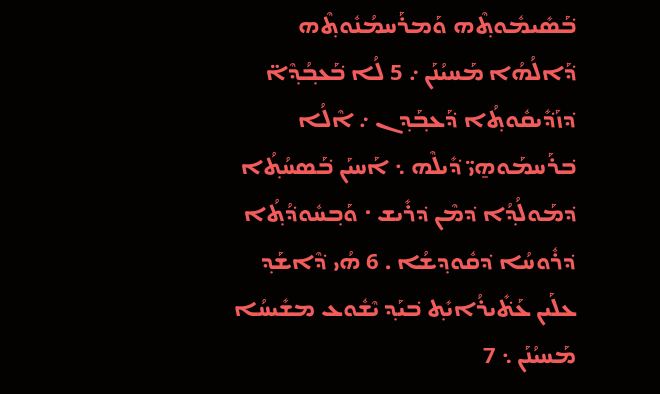ܒ݁ܰܣܺܝܡܽܘܬ݂ܶܗ ܘܰܡܪܰܚܡܳܢܽܘܬ݂ܶܗ ܕ݁ܰܐܠܳܗܳܐ ܡܰܚܝܳܢܰܢ ܇ 5 ܠܳܐ ܒ݁ܰܥܒ݂ܳܕ݂ܶܐ̈ ܕ݁ܙܰܕ݁ܺܝܩܽܘܬ݂ܳܐ ܕ݁ܰܥܒ݂ܰܕ݂ܢ ܇ ܐܶܠܳܐ ܒ݁ܪܰܚܡܰܘܗ̱ܝ̈ ܕ݁ܺܝܠܶܗ ܆ ܐܰܚܝܰܢ ܒ݁ܰܣܚܳܬ݂ܳܐ ܕ݁ܡܰܘܠܳܕ݂ܳܐ ܕ݁ܡܶܢ ܕ݁ܪܺܝܫ ܁ ܘܰܒ݂ܚܽܘܕ݁ܳܬ݂ܳܐ ܕ݁ܪܽܘܚܳܐ ܕ݁ܩܽܘܕ݂ܫܳܐ . 6 ܗܳܝ ܕ݁ܶܐܫܰܕ݂ ܥܠܰܝܢ ܥܰܬ݁ܺܝܪܳܐܝܺܬ݂ ܒ݁ܝܰܕ݂ ܝܶܫܽܘܥ ܡܫܺܝܚܳܐ ܡܰܚܝܳܢܰܢ ܆ 7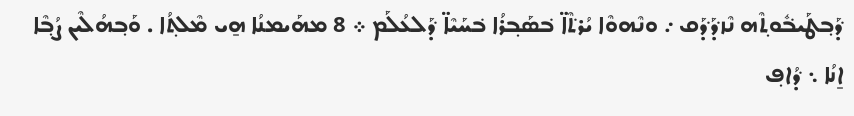ܕ݁ܰܒ݂ܛܰܝܒ݁ܽܘܬ݂ܶܗ ܢܶܙܕ݁ܰܕ݁ܰܩ ܇ ܘܢܶܗܘܶܐ ܝܳܪܬ݁ܶܐ̈ ܒ݁ܣܰܒ݂ܪܳܐ ܒ݁ܚܰܝܶܐ̈ ܕ݁ܰܠܥܳܠܰܡ ܀ 8 ܡܗܰܝܡܢܳܐ ܗ̱ܝ ܡܶܠܬ݂ܳܐ . ܘܰܒ݂ܗܳܠܶܝܢ ܨܳܒ݂ܶܐ ܐ̱ܢܳܐ ܆ ܕ݁ܳܐܦ݂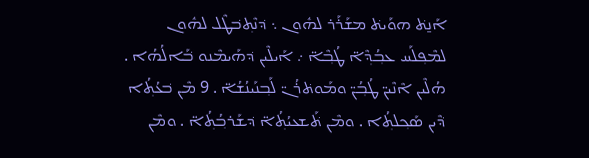ܐܰܢ̱ܬ݁ ܗܘܰܝܬ݁ ܡܫܰܪܰܪ ܠܗܽܘܢ ܆ ܕ݁ܢܶܬ݂ܒ݁ܛܶܠ ܠܗܽܘܢ ܠܡܶܦ݂ܠܰܚ ܥܒ݂ܳܕ݂ܶܐ̈ ܛܳܒ݂ܶܐ̈ ܇ ܐܰܝܠܶܝܢ ܕ݁ܗܰܝܡܶܢܘ ܒ݁ܰܐܠܳܗܳܐ . ܗܳܠܶܝܢ ܐܶܢܶܝܢ̈ ܛܳܒ݂ܳܢ̈ ܘܡܰܘܬ݁ܪܳܢ̈ ܠܰܒ݂ܢܰܝܢܳܫܳܐ̈ . 9 ܡܶܢ ܒ݁ܥܳܬ݂ܳܐ ܕ݁ܶܝܢ ܣܰܟ݂ܠܬ݂ܳܐ . ܘܡܶܢ ܬ݁ܰܫܥܝܳܬ݂ܳܐ̈ ܕ݁ܫܰܪܒ݂ܳܬ݂ܳܐ̈ . ܘܡܶܢ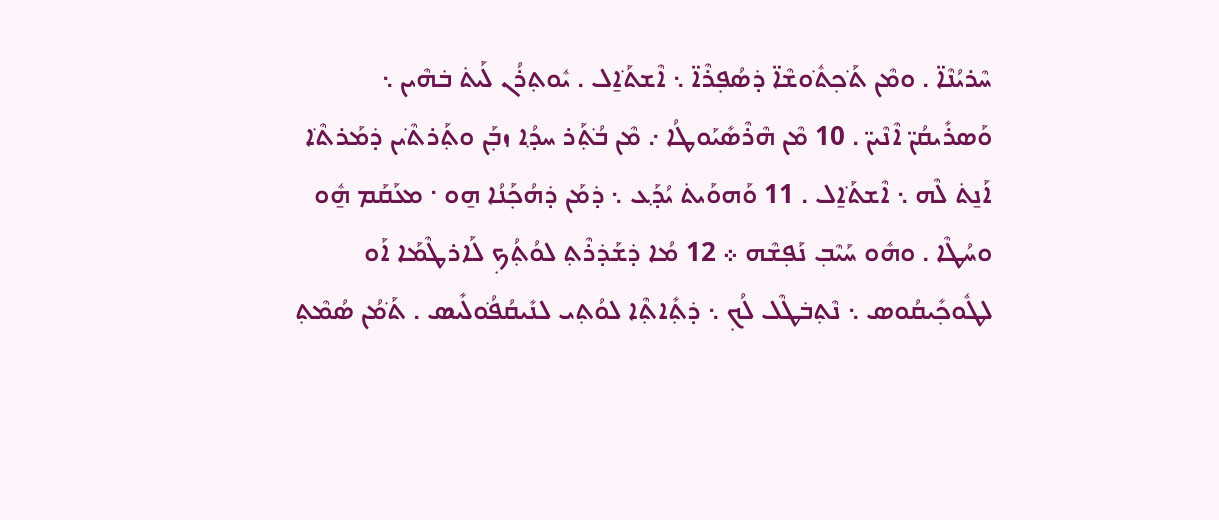ܚܶܪܝܳܢܶܐ̈ . ܘܡܶܢ ܬ݁ܰܟ݂ܬ݁ܽܘܫܶܐ̈ ܕ݁ܣܳܦ݂ܪܶܐ̈ ܆ ܐܶܫܬ݁ܰܐ̱ܠ . ܝܽܘܬ݂ܪܳܢ ܠܰܝܬ݁ ܒ݁ܗܶܝܢ ܆ ܘܰܣܪܺܝܩܳܢ̈ ܐܶܢܶܝܢ̈ . 10 ܡܶܢ ܗܶܪܶܣܺܝܰܘܛܳܐ ܇ ܡܶܢ ܒ݁ܳܬ݂ܰܪ ܚܕ݂ܳܐ ܙܒ݂ܰܢ ܘܬ݂ܰܪܬ݁ܶܝܢ ܕ݁ܡܰܪܬ݁ܶܐ ܐܰܢ̱ܬ݁ ܠܶܗ ܆ ܐܶܫܬ݁ܰܐ̱ܠ . 11 ܘܰܗܘܰܝܬ݁ ܝܳܕ݂ܰܥ ܆ ܕ݁ܡܰܢ ܕ݁ܗܳܟ݂ܰܢܳܐ ܗ̱ܘ ܁ ܡܥܰܩܰܡ ܗ̱ܽܘ ܘܚܳܛܶܐ . ܘܗܽܘ ܚܰܝܶܒ݂ ܢܰܦ݂ܫܶܗ ܀ 12 ܡܳܐ ܕ݁ܫܰܕ݁ܪܶܬ݂ ܠܘܳܬ݂ܳܟ݂ ܠܰܐܪܛܶܡܰܐ ܐܰܘ ܠܛܽܘܟ݂ܺܝܩܳܘܣ ܆ ܢܶܬ݂ܒ݁ܛܶܠ ܠܳܟ݂ ܆ ܕ݁ܬ݂ܺܐܬ݂ܶܐ ܠܘܳܬ݂ܝ ܠܢܺܝܩܳܦ݁ܳܘܠܺܝܣ . ܬ݁ܰܡܳܢ ܣܳܡܶܬ݂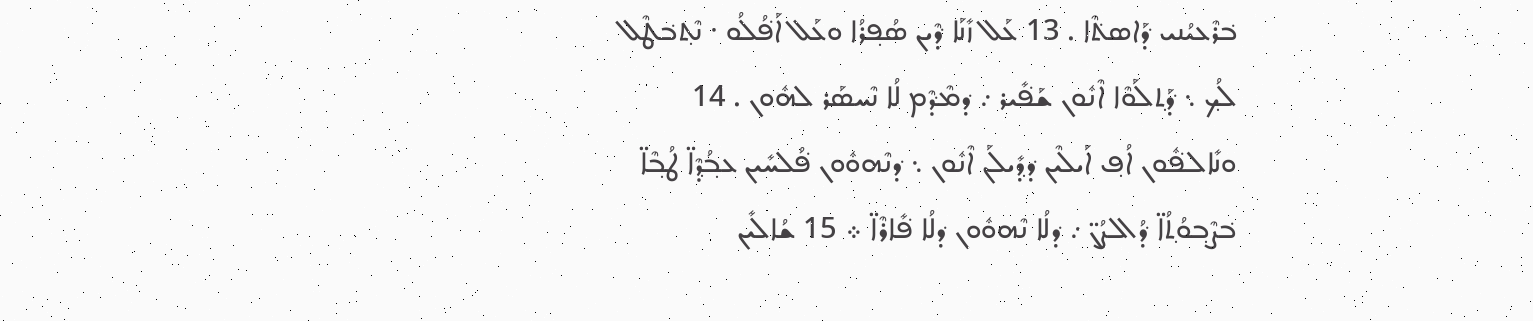ܒ݁ܪܶܥܝܳܢܝ ܕ݁ܰܐܣܬ݁ܶܐ . 13 ܥܰܠ ܙܺܢܰܐ ܕ݁ܶܝܢ ܣܳܦ݂ܪܳܐ ܘܥܰܠ ܐܰܦ݁ܳܠܳܘ ܁ ܢܶܬ݂ܒ݁ܛܶܠ ܠܳܟ݂ ܆ ܕ݁ܰܬ݂ܠܰܘܶܐ ܐܶܢܽܘܢ ܫܰܦ݁ܺܝܪ ܇ ܕ݁ܡܶܕ݁ܶܡ ܠܳܐ ܢܶܚܣܰܪ ܠܗܽܘܢ . 14 ܘܢܺܐܠܦ݁ܽܘܢ ܐܳܦ݂ ܐܰܝܠܶܝܢ ܕ݁ܕ݂ܺܝܠܰܢ ܐܶܢܽܘܢ ܆ ܕ݁ܢܶܗܘܽܘܢ ܦ݁ܳܠܚܺܝܢ ܥܒ݂ܳܕ݂ܶܐ̈ ܛܳܒ݂ܶܐ̈ ܒ݁ܨܶܒ݂ܘܳܬ݂ܳܐ̈ ܕ݁ܳܐܠܨܳܢ̈ ܇ ܕ݁ܠܳܐ ܢܶܗܘܽܘܢ ܕ݁ܠܳܐ ܦ݁ܺܐܪܶܐ̈ ܀ 15 ܫܳܐܠܺܝܢ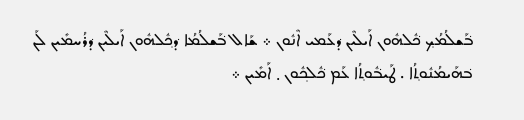ܒ݁ܰܫܠܳܡܳܟ݂ ܟ݁ܽܠܗܽܘܢ ܐܰܝܠܶܝܢ ܕ݁ܥܰܡܝ ܐܶܢܽܘܢ ܀ ܫܰܐܠ ܒ݁ܰܫܠܳܡܳܐ ܕ݁ܟ݂ܽܠܗܽܘܢ ܐܰܝܠܶܝܢ ܕ݁ܪܳܚܡܺܝܢ ܠܰܢ ܒ݁ܗܰܝܡܳܢܽܘܬ݂ܳܐ . ܛܰܝܒ݁ܽܘܬ݂ܳܐ ܥܰܡ ܟ݁ܽܠܟ݂ܽܘܢ ܂ ܐܰܡܺܝܢ ܀